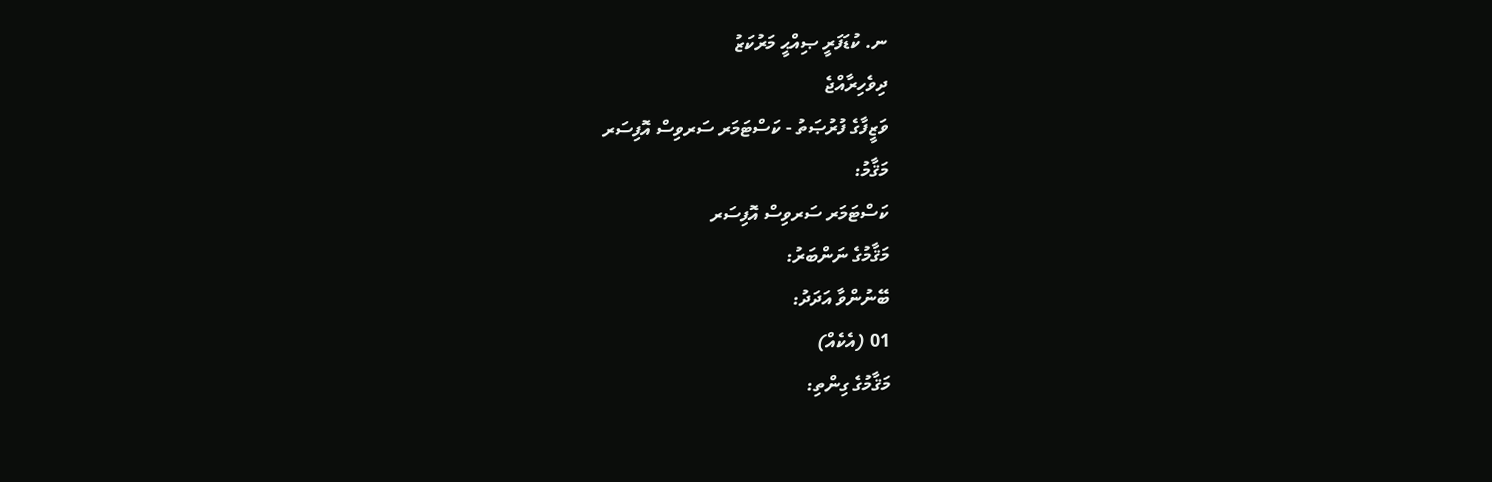ނ. ކުޑަފަރީ ޞިއްޙީ މަރުކަޒު
ދިވެހިރާއްޖެ
ވަޒީފާގެ ފުރުޞަތު - ކަސްޓަމަރ ސަރވިސް އޮފިސަރ
މަޤާމު:
ކަސްޓަމަރ ސަރވިސް އޮފިސަރ
މަޤާމުގެ ނަންބަރު:
ބޭނުންވާ އަދަދު:
01 (އެކެއް)
މަޤާމުގެ ގިންތި: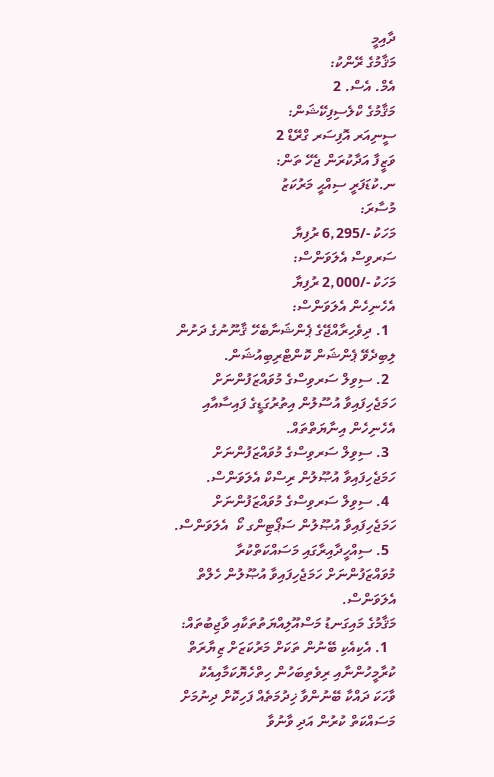ދާއިމީ
މަޤާމުގެ ރޭންކު:
އެމް. އެސް. 2
މަޤާމުގެ ކްލެސިފިކޭޝަން:
ސީނިއަރ އޮފިސަރ ގްރޭޑް 2
ވަޒީފާ އަދާކުރަން ޖެހޭ ތަން:
ނ.ކުޑަފަރީ ސިއްޙީ މަރުކަޒު
މުސާރަ:
މަހަކު -/6,295 ރުފިޔާ
ސަރވިސް އެލަވަންސް:
މަހަކު -/2,000 ރުފިޔާ
އެހެނިހެން އެލަވަންސް:
  1. ދިވެހިރާއްޖޭގެ ޕެންޝަނާބެހޭ ޤާނޫނުގެ ދަށުން ލިބިދެވޭ ޕެންޝަން ކޮންޓްރިބިއުޝަން.
  2. ސިވިލް ސަރވިސްގެ މުވައްޒަފުންނަށް ހަމަޖެހިފައިވާ އުސޫލުން އިތުރުގަޑީގެ ފައިސާއާއި އެހެނިހެން އިނާޔަތްތައް.
  3. ސިވިލް ސަރވިސްގެ މުވައްޒަފުންނަށް ހަމަޖެހިފައިވާ އުޞޫލުން ރިސްކް އެލަވަންސް.
  4. ސިވިލް ސަރވިސްގެ މުވައްޒަފުންނަށް ހަމަޖެހިފައިވާ އުޞޫލުން ސަޕޯޓިންގ ކޯ  އެލަވަންސް.
  5. ސިއްހީދާއިރާގައި މަސައްކަތްކުރާ މުވައްޒަފުންނަށް ހަމަޖެހިފައިވާ އުޞޫލުން ހެލްތް އެލަވަންސް.
މަޤާމުގެ މައިގަނޑު މަސްއޫލިއްޔަތުތަކާއި ވާޖިބުތައް:
  1. އެކިއެކި ބޭނުން ތަކަށް މަރުކަޒަށް ޒިޔާރަތް ކުރާމީހުންނާއި ރިވެތިބަހުން ހިތްހެޔޮކަމާއިއެކު ވާހަކަ ދައްކާ ބޭނުންވާ ޚިދުމަތެއް ފަހިކޮށް ދިނުމަށް މަސައްކަތް ކުރުން އަދި ވާނުވާ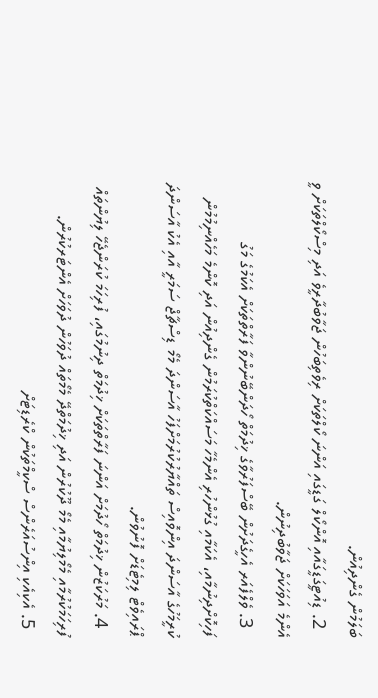ބަލަމުން ގެންދިއުން.
  2. ޑިއުޓީގަޑީގައާއި އޮންކޯލް ގަޑީގައި އަންނަ ކޯލްތަކަށް ރިވެތިބަހުން ޖަވާބުދާރީވެ އަދި މިސްކޯލްތަކަށް ވީ އެންމެ އަވަހަކަށް ޖަވާބުދިނުން.
  3. ވެލްފެއަރ އެހީގެދަށުން ބޭސްފަރުވާގެ ޚިދުމަތް ހޯދަންބޭނުންވާ ފަރާތްތަކަށް އެކަމުގެ މަގު ފަހިކޮށްދިނުމާއި، އެކަމާއި ގުޅުންހުރި އެންމެހާ މަސައްކަތްކުރަމުން ގެންދިއުން އަދި ކޮންމެ މަހެއްނިމުމުން ކުރީމަހުގެ އާސަންދަ އިންވޮއިސް ތައްޔާރުކުރުމަށްފަހު އާސަންދަ މެމޯ ޑިސްޗާޖް ސަމަރީ އާއި އެކު އާސަންދަ ޕްރައިވެޓް ލިމިޓެޑަށް ފޮނުވުން.
  4. މަރުކަޒުން ޚިދުމަތް ހޯދުމަށް އަންނަ ފަރާތްތަކަށް ޚިދުމަތް ދިނުމުގައި، ފުރިހަމަ ކުރަންޖެހޭ ލިޔުންތައް ފުރިހަމަކުރުމާއި މެމޯލިޔުމާއި މެމޯ ދޫކުރުން އަދި ޚިދުމަތްދޭ މެމޯތައް ދުވަހުން ދުވަހަށް އެންޓަރކުރުން.
  5. އެކިއެކި އިންސުއަރެންސް ސްކީމްތަކުން ކްރެޑިޓަށް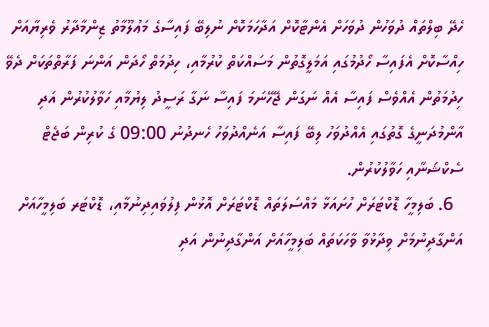ހެދޭ ބިލްތައް ދުވަހުން ދުވަހަށް އެންޓާކޮށް އަދާހަމަކޮށް ނުލިބޭ ފައިސާގެ މަޢުލޫމާތު ޒިންމާދާރު ވެރިޔާއަށް ހިއްސާކޮށް އެފައިސާ ހޯދުމުގައި އަމަލީގޮތުން މަސައްކަތް ކުރުމާއި، ހިދުމަތް ހޯދަން އަންނަ ފަރާތްތަކަށް ދެވޭ ހިދުމަތުން އެއްވެސް ފައިސާ އެއް ނަގަން ޖޭހޭނަމަ ފައިސާ ނަގާ ރަސީދު ލިޔުމާއި ހަވާލުކުރުން އަދި އާންމުދަނީގެ ގޮތުގައި އެއްދުވަހު ލިބޭ ފައިސާ އަނެއްދުވަހު ހެނދުނު 09:00 ގެ ކުރިން ބަޖެޓް ސެކްޝަނާއި ހަވާލުކުރުން.
  6. ބަލިމީހާ ޑޮކްޓަރަށް ހުށައަޅާ މައްސަލަތައް ޑޮކްޓަރަށް އޮޅުން ފިލުވައިދިނުމާއި، ޑޮކްޓަރ ބަލިމީހާއަށް އަންގާދިނުމަށް ވިދާޅުވާ ވާހަކަތައް ބަލިމީހާއަށް އަންގާދިނުން އަދި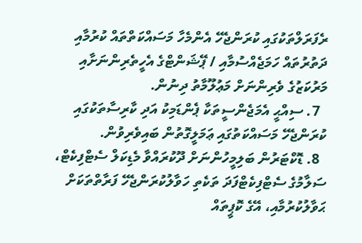ރެފަރަލްތަކުގައި ކުރަންޖެހޭ އެންމެހާ މަސައްކަތްތައް ކުރުމާއި ދަތުރުތައް ހަމަޖެއްސުމާއި / ޕޭޝަންޓްގެ އެހީތެރިންނަށާއި މަރުކަޒުގެ ވެރިންނަށް މަޢުލޫމާތު ދިނުން.
  7. ސިއްޙީ އެމަޖެންސީތަކާ ޕެންޑަމިކު އަދި ކާރިސާތަކުގައި ކުރަންޖެހޭ މަސައްކަތުގައި ޢަމަލީގޮތުން ބައިވެރިވުން.
  8. ޑޮކްޓަރުން ބަލިމީހުންނަށް ދޫކުރައްވާ މެޑިކަލް ސެޓްފިކެޓް، ސަލާމުގެ ސެޓްފިކެޓްފަދަ ތަކެތި ހަވާލުކުރަންޖެހޭ ފަރާތްތަކަށް ޙަވާލުކުރުމާއި، އޭގެ ކޮޕީތައް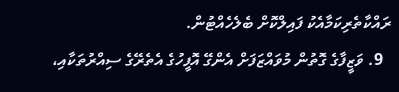ރައްކާތެރިކަމާއެކު ފައިލްކޮށް ބެލެހެއްޓުން.
  9. ވަޒީފާގެ ގޮތުން މުވައްޒަފަށް އެންގޭ އޮފީހުގެ އެތެރޭގެ ސިއްރުތަކާއި،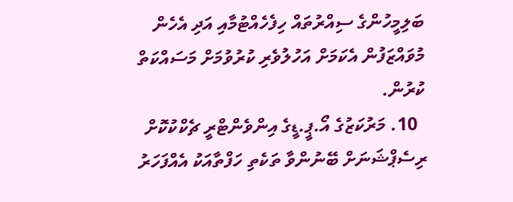ބަލިމީހުންގެ ސިއްރުތައް ހިފެހެއްޓުމާއި އަދި އެހެން މުވައްޒަފުން އެކަމަށް އަހުލުވެރި ކުރުވުމަށް މަސައްކަތް ކުރުން.
  10. މަރުކަޒުގެ އޯ.ޕީ.ޑީގެ އިންވެންޓްރީ ޗެކްކުކޮށް ރިސެޕްޝަނަށް ބޭނުންވާ ތަކެތި ހަފްތާއަކު އެއްފަހަރު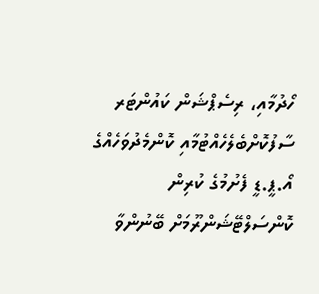ހޯދުމާއި، ރިސެޕްޝަން ކައުންޓަރ ސާފުކޮށްބެލެހެއްޓުމާއި ކޮންމެދުވަހެއްގެ އޯ.ޕީ.ޑީ ފެށުމުގެ ކުރިން ކޮންސަލްޓޭޝަންރޫމަށް ބޭނުންވާ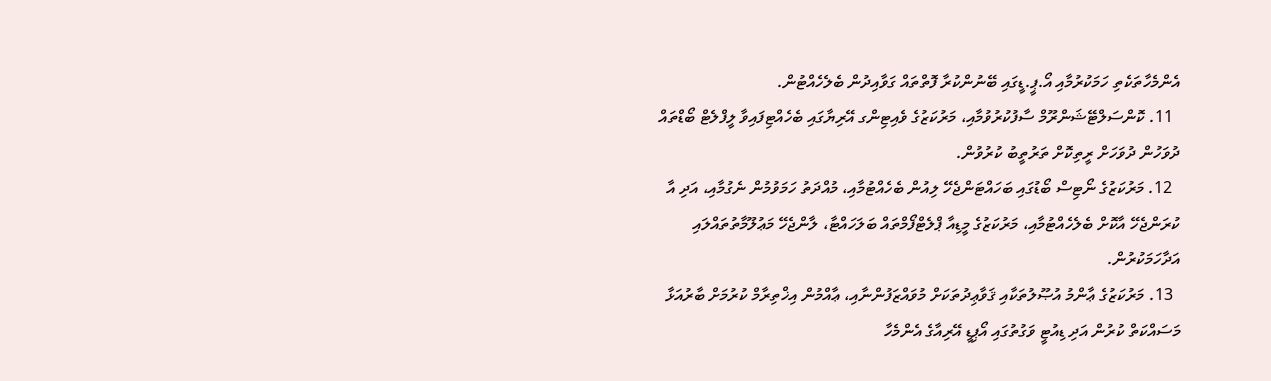އެންމެހާތަކެތި ހަމަކުރުމާއި އޯ.ޕީ.ޑީގައި ބޭނުންކުރާ ފޮތްތައް ގަވާއިދުން ބެލެހެއްޓުން.
  11. ކޮންސަލްޓޭޝަންރޫމް ސާފުކުރުވުމާއި، މަރުކަޒުގެ ވެއިޓިންގ އޭރިޔާގައި ބެހެއްޓިފައިވާ ލީފްލެޓް ބޯޑްތައް ދުވަހުން ދުވަހަށް ރީތިކޮށް ތަރުތީބު ކުރުވުން.
  12. މަރުކަޒުގެ ނޯޓިސް ބޯޑުގައި ބަހައްޓަންޖެހޭ ލިއުން ބެހެއްޓުމާއި، މުއްދަތު ހަމަވުމުން ނެގުމާއި، އަދި އާ ކުރަންޖެހޭ އާކޮށް ބެލެހެއްޓުމާއި، މަރުކަޒުގެ މީޑިއާ ޕްލެޓްފޯމްތައް ބަލަހައްޓާ، ލާންޖެހޭ މަޢުލޫމާތުތައްލައި އަދާހަމަކުރުން.
  13. މަރުކަޒުގެ ޢާންމު އުޞޫލުތަކާއި ޤަވާޢިދުތަކަށް މުވައްޒަފުންނާއި، ޢާއްމުން އިޚްތިރާމް ކުރުމަށް ބާރުއަޅާ މަސައްކަތް ކުރުން އަދި ޑިއުޓީ ވަގުތުގައި އޯޕިޑީ އޭރިއާގެ އެންމެހާ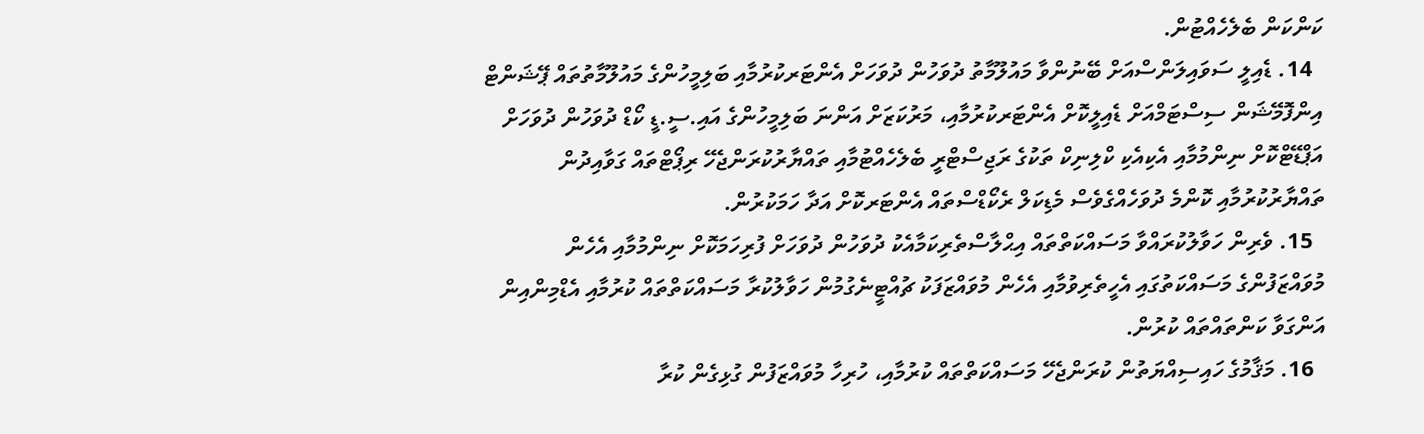ކަންކަން ބެލެހެއްޓުން.
  14. ޑެއިލީ ސަވައިލަންސްއަށް ބޭނުންވާ މައުލޫމާތު ދުވަހުން ދުވަހަށް އެންޓަރކުރުމާއި ބަލިމީހުންގެ މައުލޫމާތުތައް ޕޭޝަންޓް އިންފޮމޭޝަން ސިސްޓަމްއަށް ޑެއިލީކޮށް އެންޓަރކުރުމާއި، މަރުކަޒަށް އަންނަ ބަލިމީހުންގެ އައި.ސީ.ޑީ ކޯޑް ދުވަހުން ދުވަހަށް އަޕްޑޭޓްކޮށް ނިންމުމާއި އެކިއެކި ކްލިނިކް ތަކުގެ ރަޖިސްޓްރީ ބެލެހެއްޓުމާއި ތައްޔާރުކުރަންޖެހޭ ރިޕޯޓްތައް ގަވާއިދުން ތައްޔާރުކުރުމާއި ކޮންމެ ދުވަހެއްގެވެސް މެޑިކަލް ރެކޯޑްސްތައް އެންޓަރކޮށް އަދާ ހަމަކުރުން.
  15. ވެރިން ހަވާލުކުރައްވާ މަސައްކަތްތައް އިޙްލާސްތެރިކަމާއެކު ދުވަހުން ދުވަހަށް ފުރިހަމަކޮށް ނިންމުމާއި އެހެން މުވައްޒަފުންގެ މަސައްކަތުގައި އެހީތެރިވުމާއި އެހެން މުވައްޒަފަކު ޗުއްޓީނެގުމުން ހަވާލުކުރާ މަސައްކަތްތައް ކުރުމާއި އެޑްމިންއިން އަންގަވާ ކަންތައްތައް ކުރުން.
  16. މަޤާމުގެ ހައިސިއްޔަތުން ކުރަންޖެހޭ މަސައްކަތްތައް ކުރުމާއި، ހުރިހާ މުވައްޒަފުން ގުޅިގެން ކުރާ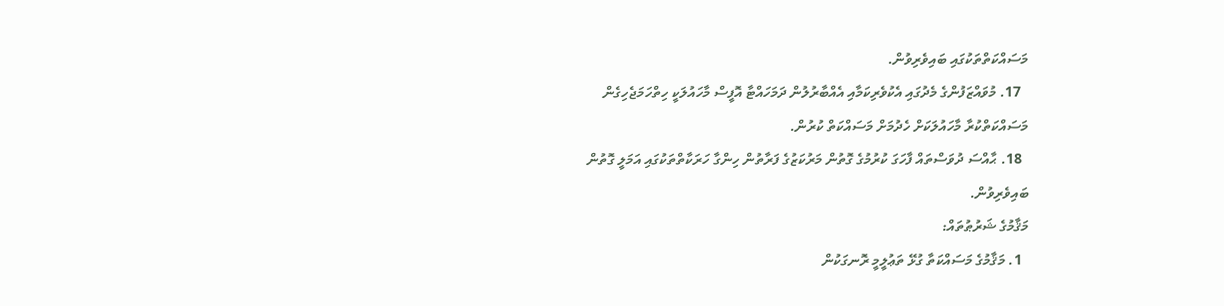މަސައްކަތްތަކުގައި ބައިވެރިވުން.
  17. މުވައްޒަފުންގެ މެދުގައި އެކުވެރިކަމާއި އެއްބާރުލުން ދަމަހައްޓާ އޮފީސް މާހައުލަކީ ހިތްހަމަޖެހިގެން މަސައްކަތްކުރާ މާހައުލަކަށް ހެދުމަށް މަސައްކަތް ކުރުން.
  18. ޙާއްސަ ދުވަސްތައް ފާހަގަ ކުރުމުގެ ގޮތުން މަރުކަޒުގެ ފަރާތުން ހިންގާ ހަރަކާތްތަކުގައި އަމަލީ ގޮތުން ބައިވެރިވުން.
މަޤާމުގެ ޝަރުޠުތައް:
  1. މަޤާމުގެ މަސައްކަތާ ގުޅޭ ތަޢުލީމީ ރޮނގަކުން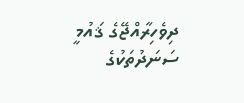ދިވެހިރާއްޖޭގެ ޤައުމީ ސަނަދުތަކުގެ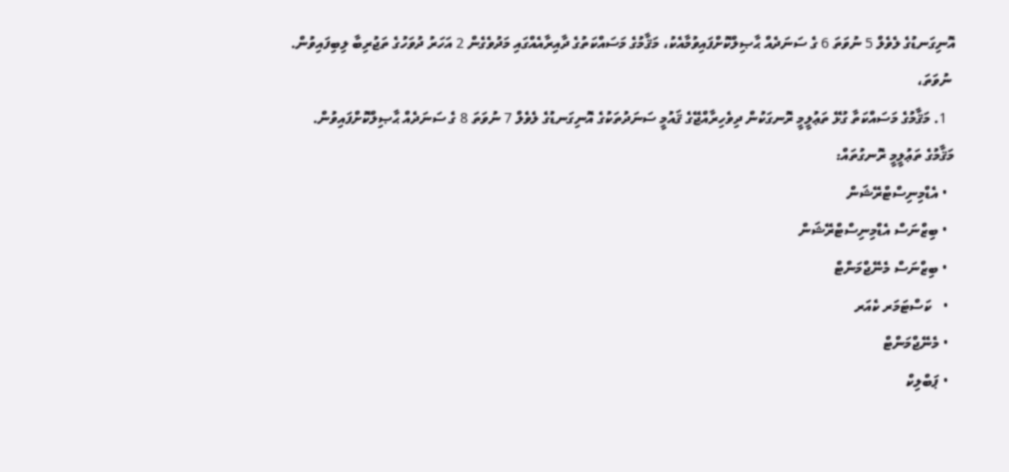އޮނިގަނޑުގެ ލެވެލް 5 ނުވަތަ 6 ގެ ސަނަދެއް ޙާޞިލްކޮށްފައިވުމާއެކު، މަޤާމުގެ މަސައްކަތުގެ ދާއިރާއެއްގައި މަދުވެގެން 2 އަހަރު ދުވަހުގެ ތަޖުރިބާ ލިބިފައިވުން.
 ނުވަތަ،
  1. މަޤާމުގެ މަސައްކަތާ ގުޅޭ ތަޢުލީމީ ރޮނގަކުން ދިވެހިރާއްޖޭގެ ޤައުމީ ސަނަދުތަކުގެ އޮނިގަނޑުގެ ލެވެލް 7 ނުވަތަ 8 ގެ ސަނަދެއް ޙާޞިލްކޮށްފައިވުން.
މަޤާމުގެ ތަޢުލީމީ ރޮނގުތައް:
  • އެޑްމިނިސްޓްރޭޝަން
  • ބިޒްނަސް އެޑްމިނިސްޓްރޭޝަން
  • ބިޒްނަސް މެނޭޖްމަންޓް
  •   ކަސްޓަމަރ ކެއަރ
  • މެނޭޖްމަންޓް
  • ޕަބްލިކް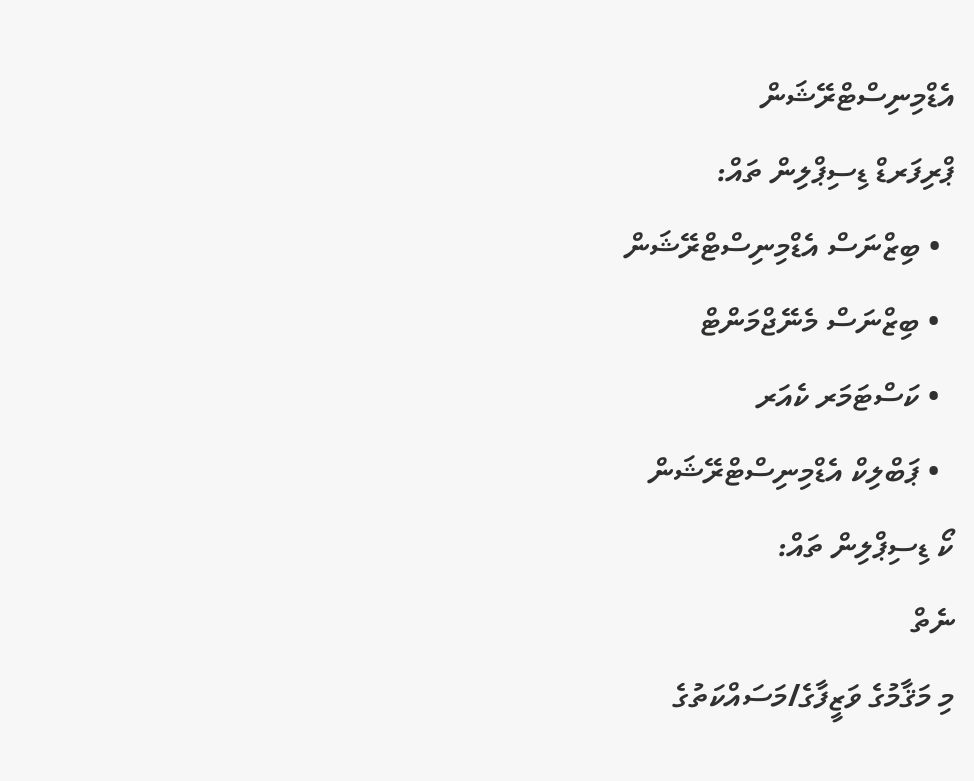އެޑްމިނިސްޓްރޭޝަން
ޕްރިފަރޑް ޑިސިޕްލިން ތައް:
  • ބިޒްނަސް އެޑްމިނިސްޓްރޭޝަން
  • ބިޒްނަސް މެނޭޖްމަންޓް
  • ކަސްޓަމަރ ކެއަރ
  • ޕަބްލިކް އެޑްމިނިސްޓްރޭޝަން
ކޯ ޑިސިޕްލިން ތައް:
ނެތް
މި މަޤާމުގެ ވަޒީފާގެ/މަސައްކަތުގެ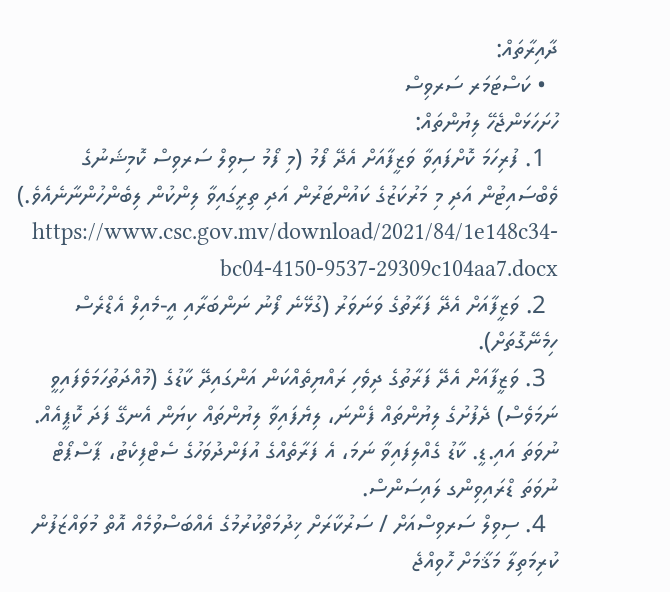ދާއިރާތައް:
  • ކަސްޓަމަރ ސަރވިސް
ހުށަހަޅަންޖެހޭ ލިޔުންތައް:
  1. ފުރިހަމަ ކޮށްފައިވާ ވަޒީފާއަށް އެދޭ ފޯމު (މި ފޯމު ސިވިލް ސަރވިސް ކޮމިޝަނުގެ ވެބްސައިޓުން އަދި މި މަރުކަޒުގެ ކައުންޓަރުން އަދި ތިރީގައިވާ ލިންކުން ލިބެންހުންނާނެއެވެ.)  https://www.csc.gov.mv/download/2021/84/1e148c34-bc04-4150-9537-29309c104aa7.docx
  2. ވަޒީފާއަށް އެދޭ ފަރާތުގެ ވަނަވަރު (ގުޅޭނެ ފޯނު ނަންބަރާއި އީ-މެއިލް އެޑްރެސް ހިމެނޭގޮތަށް).
  3. ވަޒީފާއަށް އެދޭ ފަރާތުގެ ދިވެހި ރައްޔިތެއްކަން އަންގައިދޭ ކާޑުގެ (މުއްދަތުހަމަވެފައިވީ ނަމަވެސް) ދެފުށުގެ ލިޔުންތައް ފެންނަ، ލިޔެފައިވާ ލިޔުންތައް ކިޔަން އެނގޭ ފަދަ ކޮޕީއެއް. ނުވަތަ އައި.ޑީ. ކާޑު ގެއްލިފައިވާ ނަމަ، އެ ފަރާތެއްގެ އުފަންދުވަހުގެ ސެޓްފިކެޓު، ޕާސްޕޯޓް ނުވަތަ ޑްރައިވިންގ ލައިސަންސް.
  4. ސިވިލް ސަރވިސްއަށް / ސަރުކާރަށް ޚިދުމަތްކުރުމުގެ އެއްބަސްވުމެއް އޮތް މުވައްޒަފުން ކުރިމަތިލާ މަޤާމަށް ހޮވިއްޖެ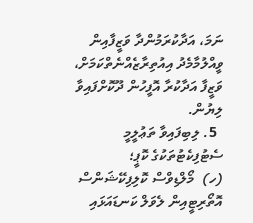ނަމަ، އަދާކުރަމުންދާ ވަޒީފާއިން ވީއްލުމާމެދު އިއުތިރާޒެއްނެތްކަމަށް، ވަޒީފާ އަދާކުރާ އޮފީހުން ދޫކޮށްފައިވާ ލިޔުން.
  5. ލިބިފައިވާ ތަޢުލީމީ ސެޓުފިކެޓުތަކުގެ ކޮޕީ؛
(ހ)  މޯލްޑިވްސް ކޮލިފިކޭޝަންސް އޮތޯރިޓީއިން ލެވަލް ކަނޑައަޅައި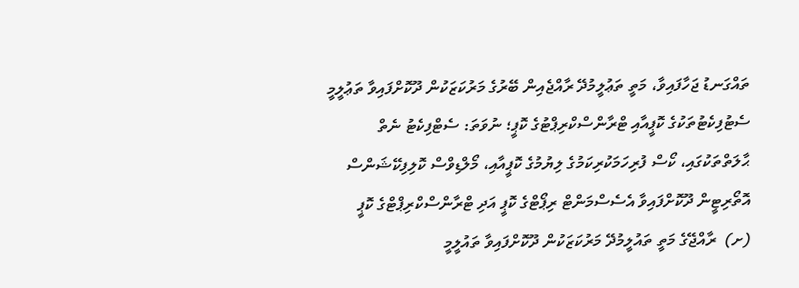ތައްގަނޑު ޖަހާފައިވާ، މަތީ ތަޢުލީމުދޭ ރާއްޖެއިން ބޭރުގެ މަރުކަޒަކުން ދޫކޮށްފައިވާ ތަޢުލީމީ ސެޓުފިކެޓުތަކުގެ ކޮޕީއާއި ޓްރާންސްކްރިޕްޓުގެ ކޮޕީ؛ ނުވަތަ: ސެޓްފިކެޓު ނެތް ޙާލަތްތަކުގައި، ކޯސް ފުރިހަމަކުރިކަމުގެ ލިޔުމުގެ ކޮޕީއާއި، މޯލްޑިވްސް ކޮލިފިކޭޝަންސް އޮތޯރިޓީން ދޫކޮށްފައިވާ އެސެސްމަންޓް ރިޕޯޓްގެ ކޮޕީ އަދި ޓްރާންސްކްރިޕްޓްގެ ކޮޕީ
(ށ)  ރާއްޖޭގެ މަތީ ތައުލީމުދޭ މަރުކަޒަކުން ދޫކޮށްފައިވާ ތައުލީމީ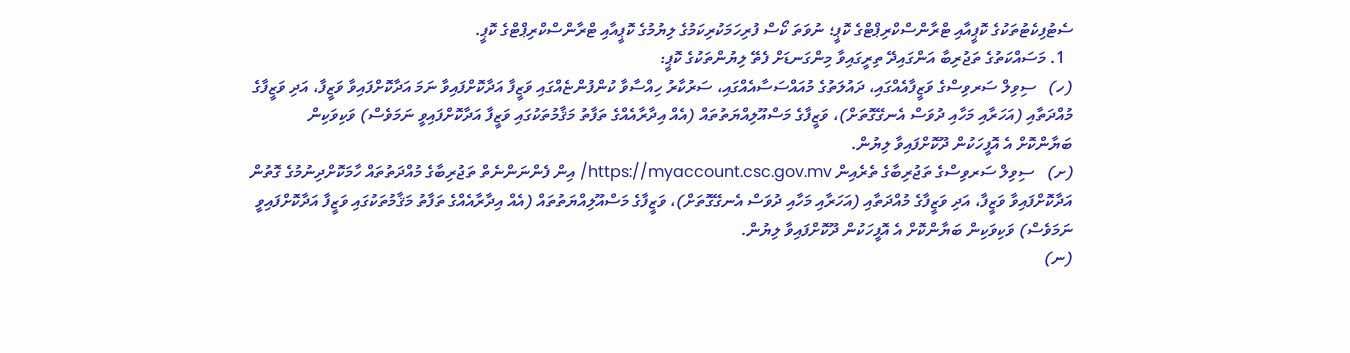ސެޓުފިކެޓުތަކުގެ ކޮޕީއާއި ޓްރާންސްކްރިޕްޓްގެ ކޮޕީ؛ ނުވަތަ ކޯސް ފުރިހަމަކުރިކަމުގެ ލިޔުމުގެ ކޮޕީއާއި ޓްރާންސްކްރިޕްޓްގެ ކޮޕީ.
  1. މަސައްކަތުގެ ތަޖުރިބާ އަންގައިދޭ ތިރީގައިވާ މިންގަނޑަށް ފެތޭ ލިޔުންތަކުގެ ކޮޕީ:
(ހ)   ސިވިލް ސަރވިސްގެ ވަޒީފާއެއްގައި، ދައުލަތުގެ މުއައްސަސާއެއްގައި، ސަރުކާރު ހިއްސާވާ ކުންފުންޏެއްގައި ވަޒީފާ އަދާކޮށްފައިވާ ނަމަ އަދާކޮށްފައިވާ ވަޒީފާ، އަދި ވަޒީފާގެ މުއްދަތާއި (އަހަރާއި މަހާއި ދުވަސް އެނގޭގޮތަށް)، ވަޒީފާގެ މަސްއޫލިއްޔަތުތައް (އެއް އިދާރާއެއްގެ ތަފާތު މަޤާމުތަކުގައި ވަޒީފާ އަދާކޮށްފައިވީ ނަމަވެސް) ވަކިވަކިން ބަޔާންކޮށް އެ އޮފީހަކުން ދޫކޮށްފައިވާ ލިޔުން.
(ށ)   ސިވިލް ސަރވިސްގެ ތަޖުރިބާގެ ތެރެއިން https://myaccount.csc.gov.mv/ އިން ފެންނަންނެތް ތަޖުރިބާގެ މުއްދަތުތައް ހާމަކޮށްދިނުމުގެ ގޮތުން އަދާކޮށްފައިވާ ވަޒީފާ، އަދި ވަޒީފާގެ މުއްދަތާއި (އަހަރާއި މަހާއި ދުވަސް އެނގޭގޮތަށް)، ވަޒީފާގެ މަސްއޫލިއްޔަތުތައް (އެއް އިދާރާއެއްގެ ތަފާތު މަޤާމުތަކުގައި ވަޒީފާ އަދާކޮށްފައިވީ ނަމަވެސް) ވަކިވަކިން ބަޔާންކޮށް އެ އޮފީހަކުން ދޫކޮށްފައިވާ ލިޔުން.
(ނ)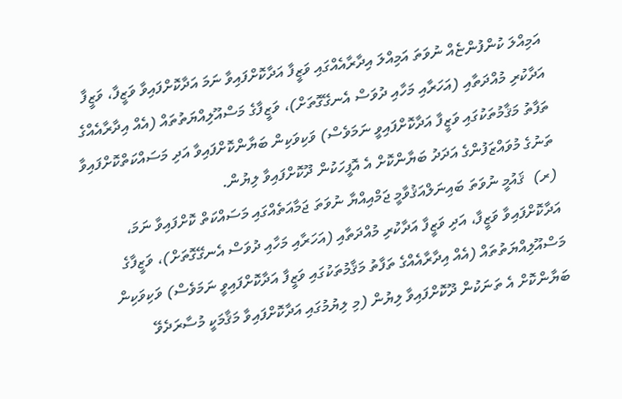އަމިއްލަ ކުންފުންޏެއް ނުވަތަ އަމިއްލަ އިދާރާއެއްގައި ވަޒީފާ އަދާކޮށްފައިވާ ނަމަ އަދާކޮށްފައިވާ ވަޒީފާ، ވަޒީފާ އަދާކުރި މުއްދަތާއި (އަހަރާއި މަހާއި ދުވަސް އެނގޭގޮތަށް)، ވަޒީފާގެ މަސްއޫލިއްޔަތުތައް (އެއް އިދާރާއެއްގެ ތަފާތު މަޤާމުތަކުގައި ވަޒީފާ އަދާކޮށްފައިވީ ނަމަވެސް) ވަކިވަކިން ބަޔާންކޮށްފައިވާ އަދި މަސައްކަތްކޮށްފައިވާ ތަނުގެ މުވައްޒަފުންގެ އަދަދު ބަޔާންކޮށް އެ އޮފީހަކުން ދޫކޮށްފައިވާ ލިޔުން.
(ރ)  ޤައުމީ ނުވަތަ ބައިނަލްއަޤުވާމީ ޖަމްއިއްޔާ ނުވަތަ ޖަމާއަތެއްގައި މަސައްކަތް ކޮށްފައިވާ ނަމަ، އަދާކޮށްފައިވާ ވަޒީފާ، އަދި ވަޒީފާ އަދާކުރި މުއްދަތާއި (އަހަރާއި މަހާއި ދުވަސް އެނގޭގޮތަށް)، ވަޒީފާގެ މަސްއޫލިއްޔަތުތައް (އެއް އިދާރާއެއްގެ ތަފާތު މަޤާމުތަކުގައި ވަޒީފާ އަދާކޮށްފައިވީ ނަމަވެސް) ވަކިވަކިން ބަޔާންކޮށް އެ ތަނަކުން ދޫކޮށްފައިވާ ލިޔުން (މި ލިޔުމުގައި އަދާކޮށްފައިވާ މަޤާމަކީ މުސާރަދެވޭ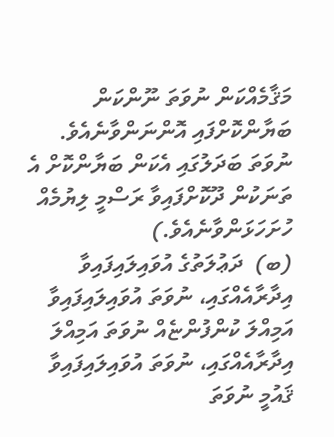މަޤާމެއްކަން ނުވަތަ ނޫންކަން ބަޔާންކޮށްފައި އޮންނަންވާނެއެވެ. ނުވަތަ ބަދަލުގައި އެކަން ބަޔާންކޮށް އެ ތަނަކުން ދޫކޮށްފައިވާ ރަސްމީ ލިޔުމެއް ހުށަހަޅަންވާނެއެވެ.)
(ބ)  ދަޢުލަތުގެ އުވައިލައިފައިވާ އިދާރާއެއްގައި، ނުވަތަ އުވައިލައިފައިވާ އަމިއްލަ ކުންފުންޏެއް ނުވަތަ އަމިއްލަ އިދާރާއެއްގައި، ނުވަތަ އުވައިލައިފައިވާ ޤައުމީ ނުވަތަ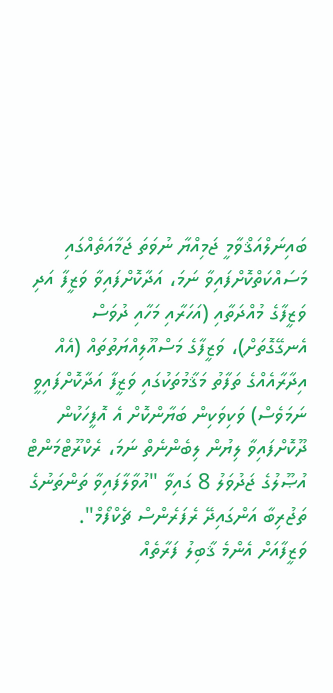ބައިނަލްއަޤްވާމީ ޖަމިއްޔާ ނުވަތަ ޖަމާއަތެއްގައި މަސައްކަތްކޮށްފައިވާ ނަމަ، އަދާކޮށްފައިވާ ވަޒީފާ އަދި ވަޒީފާގެ މުއްދަތާއި (އަހަރާއި މަހާއި ދުވަސް އެނގޭގޮތަށް)، ވަޒީފާގެ މަސްއޫލިއްޔަތުތައް (އެއް އިދާރާއެއްގެ ތަފާތު މަޤާމުތަކުގައި ވަޒީފާ އަދާކޮށްފައިވީ ނަމަވެސް) ވަކިވަކިން ބަޔާންކޮށް އެ އޮފީހަކުން ދޫކޮށްފައިވާ ލިޔުން ލިބެންނެތް ނަމަ، ރެކްރޫޓްމަންޓް އުޞޫލުގެ ޖަދުވަލު 8 ގައިވާ "އުވާލާފައިވާ ތަންތަނުގެ ތަޖުރިބާ އަންގައިދޭ ރެފަރެންސް ޗެކްފޯމް".
ވަޒީފާއަށް އެންމެ ޤާބިލު ފަރާތެއް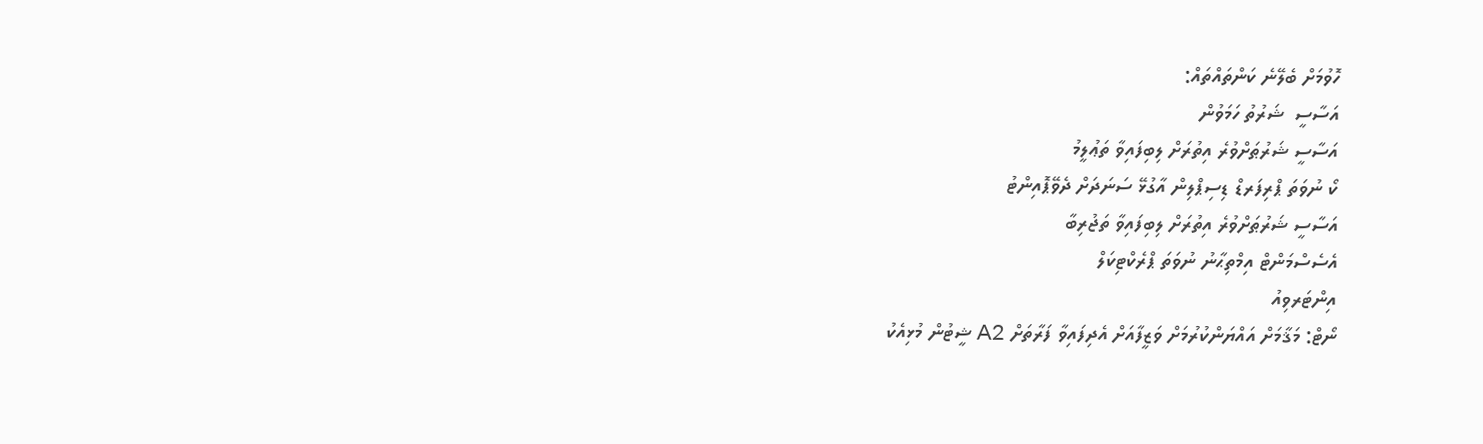ހޮވުމަށް ބެލޭނެ ކަންތައްތައް:
އަސާސީ  ޝަރުތު ހަމަވުން
އަސާސީ ޝަރުޠަށްވުރެ އިތުރަށް ލިބިފައިވާ ތަޢުލީމު
ކޯ ނުވަތަ ޕްރިފަރޑް ޑިސިޕްލިން އާގުޅޭ ސަނަދަށް ދެވޭޕޮއިންޓު
އަސާސީ ޝަރުޠަށްވުރެ އިތުރަށް ލިބިފައިވާ ތަޖުރިބާ
އެސެސްމަންޓް އިމްތިޙާނު ނުވަތަ ޕްރެކްޓިކަލް
އިންޓަރވިއު
ނޯޓް: މަޤާމަށް އައްޔަންކުރުމަށް ވަޒީފާއަށް އެދިފައިވާ ފަރާތަށް A2 ޝީޓުން މުޅިއެކު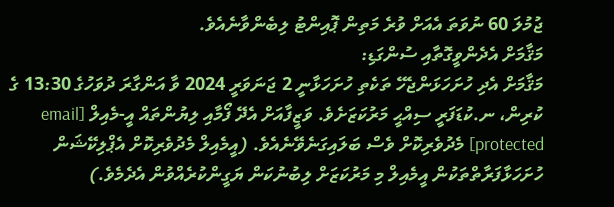ޖުމުލަ 60 ނުވަތަ އެއަށް ވުރެ މަތިން ޕޮއިންޓު ލިބެންވާނެއެވެ.
މަޤާމަށް އެދެންވީގޮތާއި ސުންގަޑި:
މަޤާމަށް އެދި ހުށަހަޅަންޖެހޭ ތަކެތި ހުށަހަޅާނީ 2 ޖަނަވަރީ 2024 ވާ އަންގާރަ ދުވަހުގެ 13:30 ގެ ކުރިން، ނ.ކުޑަފަރީ ސިއްޙީ މަރުކަޒަށެވެ. ވަޒީފާއަށް އެދޭ ފޯމާއި ލިޔުންތައް އީ-މެއިލް [email protected] މެދުވެރިކޮށް ވެސް ބަލައިގަނެވޭނެއެވެ. (އީމެއިލް މެދުވެރިކޮށް އެޕްލިކޭޝަން ހުށަހަޅާފަރާތްތަކުން އީމެއިލް މި މަރުކަޒަށް ލިބުނުކަން ޔަގީންކުރެއްވުން އެދެމެވެ.)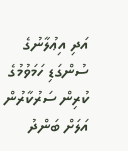އަދި އިޢުލާނުގެ ސުންގަޑި ހަމަވުމުގެ ކުރިން ސަރުކާރުން އަލަށް ބަންދު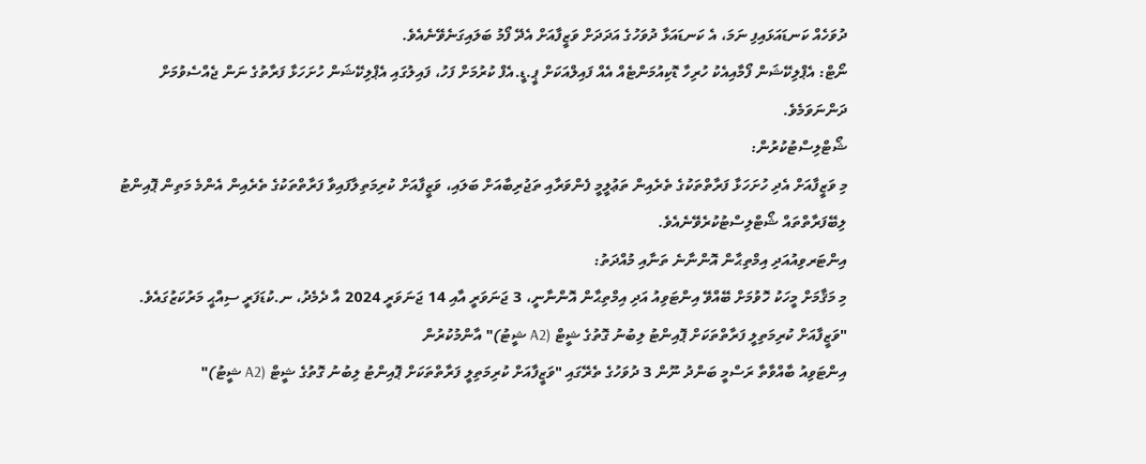ދުވަހެއް ކަނޑައަޅައިފި ނަމަ، އެ ކަނޑައަޅާ ދުވަހުގެ އަދަދަށް ވަޒީފާއަށް އެދޭ ފޯމު ބަލައިގަނެވޭނެއެވެ.
ނޯޓް: އެޕްލިކޭޝަން ފޯމާއިއެކު ހުރިހާ ޑޮކިއުމަންޓެއް އެއް ފައިލްއަކަށް ޕީ.ޑީ.އެފް ކުރުމަށް ފަހު، ފައިލުގައި އެޕްލިކޭޝަން ހުށަހަޅާ ފަރާތުގެ ނަން ޖެއްސެވުމަށް ދަންނަވަމެވެ.
ޝޯޓްލިސްޓުކުރުން:
މި ވަޒީފާއަށް އެދި ހުށަހަޅާ ފަރާތްތަކުގެ ތެރެއިން ތަޢުލީމީ ފެންވަރާއި ތަޖުރިބާއަށް ބަލައި، ވަޒީފާއަށް ކުރިމަތިލާފައިވާ ފަރާތްތަކުގެ ތެރެއިން އެންމެ މަތިން ޕޮއިންޓު ލިބޭފަރާތްތައް ޝޯޓްލިސްޓުކުރެވޭނެއެވެ.
އިންޓަރވިއުއަދި އިމްތިޙާން އޮންނާނެ ތަނާއި މުއްދަތު:
މި މަޤާމަށް މީހަކު ހޮވުމަށް ބޭއްވޭ އިންޓަވިއު އަދި އިމްތިޙާން އޮންނާނީ، 3 ޖަނަވަރީ އާއި 14 ޖަނަވަރީ 2024 އާ ދެމެދު، ނ.ކުޑަފަރީ ސިއްޙީ މަރުކަޒުގައެވެ.
"ވަޒީފާއަށް ކުރިމަތިލީ ފަރާތްތަކަށް ޕޮއިންޓު ލިބުނު ގޮތުގެ ޝީޓް (A2 ޝީޓު)" އާންމުކުރުން
އިންޓަވިއު ބާއްވާތާ ރަސްމީ ބަންދު ނޫން 3 ދުވަހުގެ ތެރޭގައި "ވަޒީފާއަށް ކުރިމަތިލީ ފަރާތްތަކަށް ޕޮއިންޓު ލިބުނު ގޮތުގެ ޝީޓް (A2 ޝީޓު)"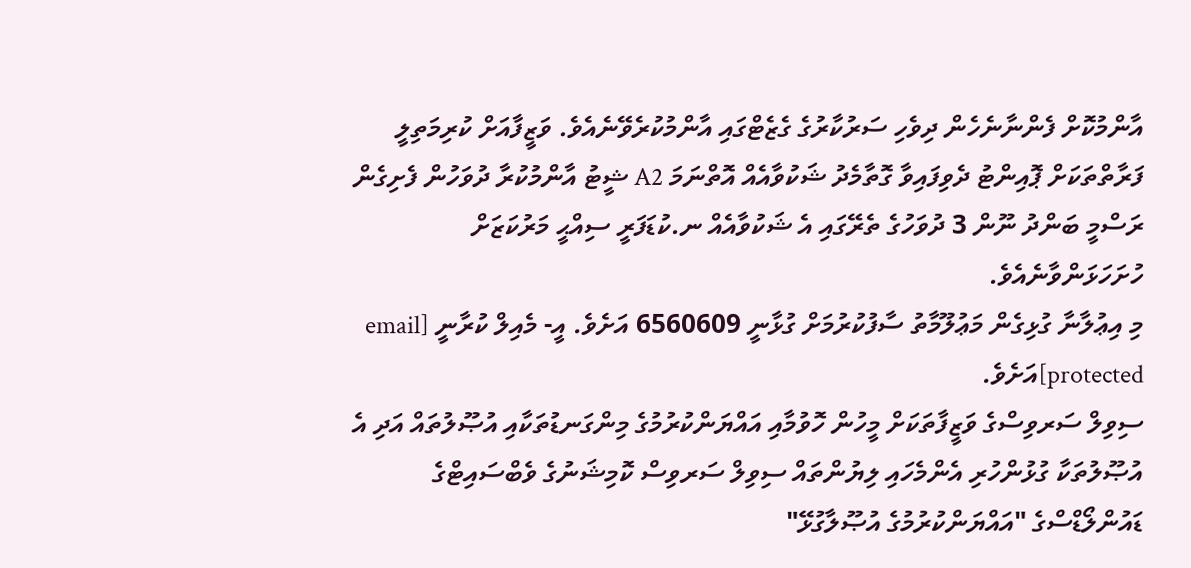އާންމުކޮށް ފެންނާނެހެން ދިވެހި ސަރުކާރުގެ ގެޒެޓްގައި އާންމުކުރެވޭނެއެވެ. ވަޒީފާއަށް ކުރިމަތިލީ ފަރާތްތަކަށް ޕޮއިންޓު ދެވިފައިވާ ގޮތާމެދު ޝަކުވާއެއް އޮތްނަމަ A2 ޝީޓު އާންމުކުރާ ދުވަހުން ފެށިގެން ރަސްމީ ބަންދު ނޫން 3 ދުވަހުގެ ތެރޭގައި އެ ޝަކުވާއެއް ނ.ކުޑަފަރީ ސިއްޙީ މަރުކަޒަށް ހުށަހަޅަންވާނެއެވެ.
މި އިޢުލާނާ ގުޅިގެން މަޢުލޫމާތު ސާފުކުރުމަށް ގުޅާނީ 6560609 އަށެވެ. އީ- މެއިލް ކުރާނީ [email protected]އަށެވެ.
ސިވިލް ސަރވިސްގެ ވަޒީފާތަކަށް މީހުން ހޮވުމާއި އައްޔަންކުރުމުގެ މިންގަނޑުތަކާއި އުޞޫލުތައް އަދި އެ އުޞޫލުތަކާ ގުޅުންހުރި އެންމެހައި ލިޔުންތައް ސިވިލް ސަރވިސް ކޮމިޝަނުގެ ވެބްސައިޓްގެ ޑައުންލޯޑްސްގެ "އައްޔަންކުރުމުގެ އުޞޫލާގުޅޭ"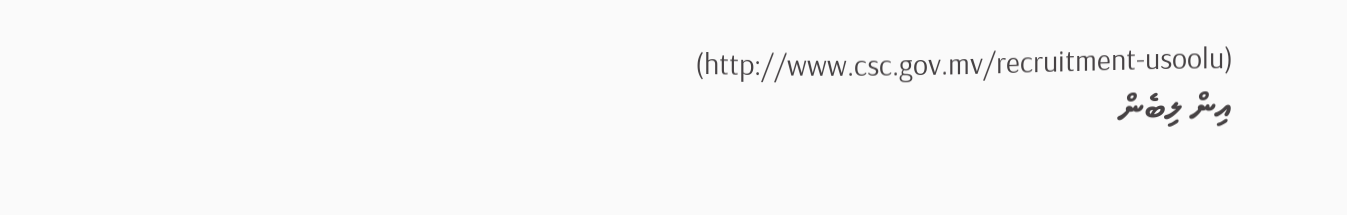(http://www.csc.gov.mv/recruitment-usoolu) އިން ލިބެން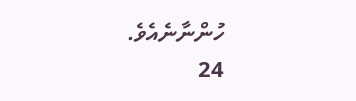ހުންނާނެއެވެ.
24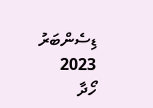ޑިސެންބަރު 2023
ހޯދާ